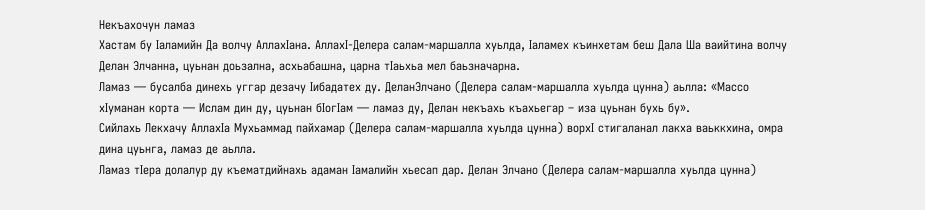Некъахочун ламаз
Хастам бу Iаламийн Да волчу АллахIана. АллахI-Делера салам-маршалла хуьлда, Iаламех къинхетам беш Дала Ша ваийтина волчу Делан Элчанна, цуьнан доьзална, асхьабашна, царна тIаьхьа мел баьзначарна.
Ламаз — бусалба динехь уггар дезачу Iибадатех ду. ДеланЭлчано (Делера салам-маршалла хуьлда цунна) аьлла: «Массо хIуманан корта — Ислам дин ду, цуьнан бIогIам — ламаз ду, Делан некъахь къахьегар – иза цуьнан бухь бу».
Сийлахь Лекхачу АллахIа Мухьаммад пайхамар (Делера салам-маршалла хуьлда цунна) ворхI стигаланал лакха ваьккхина, омра дина цуьнга, ламаз де аьлла.
Ламаз тIера долалур ду къематдийнахь адаман Iамалийн хьесап дар. Делан Элчано (Делера салам-маршалла хуьлда цунна)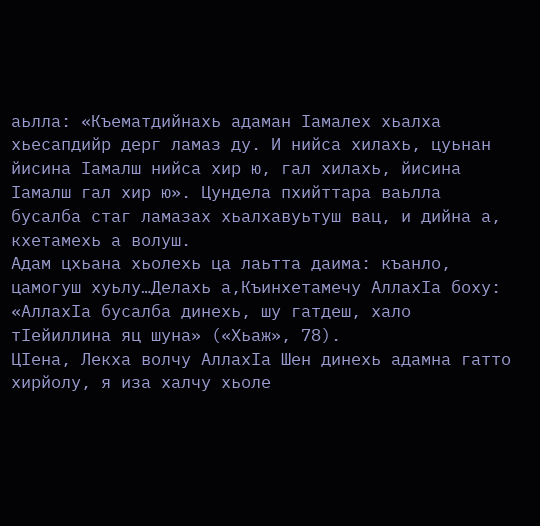аьлла: «Къематдийнахь адаман Iамалех хьалха хьесапдийр дерг ламаз ду. И нийса хилахь, цуьнан йисина Iамалш нийса хир ю, гал хилахь, йисина Iамалш гал хир ю». Цундела пхийттара ваьлла бусалба стаг ламазах хьалхавуьтуш вац, и дийна а, кхетамехь а волуш.
Адам цхьана хьолехь ца лаьтта даима: къанло, цамогуш хуьлу…Делахь а,Къинхетамечу АллахIа боху: «АллахIа бусалба динехь, шу гатдеш, хало тIейиллина яц шуна» («Хьаж», 78).
ЦIена, Лекха волчу АллахIа Шен динехь адамна гатто хирйолу, я иза халчу хьоле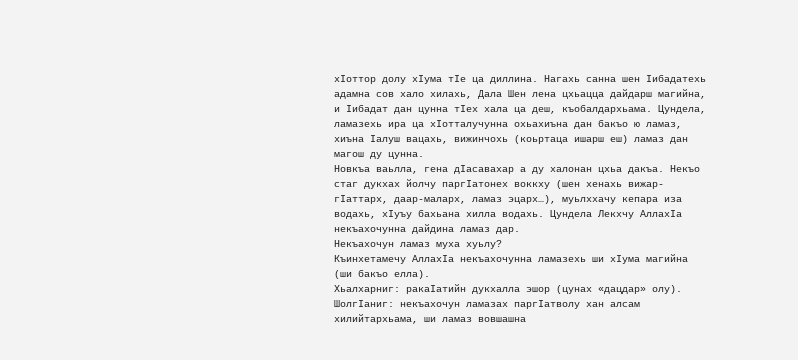хIоттор долу хIума тIе ца диллина. Нагахь санна шен Iибадатехь адамна сов хало хилахь, Дала Шен лена цхьацца дайдарш магийна, и Iибадат дан цунна тIех хала ца деш, къобалдархьама. Цундела, ламазехь ира ца хIотталучунна охьахиъна дан бакъо ю ламаз, хиъна Iалуш вацахь, вижинчохь (коьртаца ишарш еш) ламаз дан магош ду цунна.
Новкъа ваьлла, гена дIасавахар а ду халонан цхьа дакъа. Некъо стаг дукхах йолчу паргIатонех воккху (шен хенахь вижар-гIаттарх, даар-маларх, ламаз эцарх…), муьлххачу кепара иза водахь, хIуъу бахьана хилла водахь. Цундела Лекхчу АллахIа некъахочунна дайдина ламаз дар.
Некъахочун ламаз муха хуьлу?
Къинхетамечу АллахIа некъахочунна ламазехь ши хIума магийна (ши бакъо елла).
Хьалхарниг: ракаIатийн дукхалла эшор (цунах «дацдар» олу).
ШолгIаниг: некъахочун ламазах паргIатволу хан алсам хилийтархьама, ши ламаз вовшашна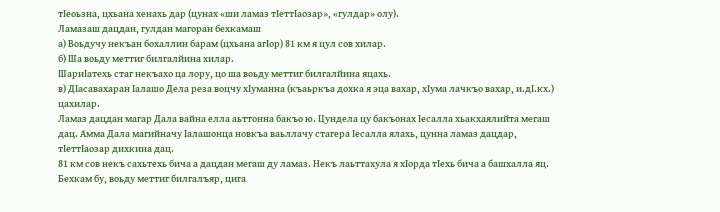тIеоьзна, цхьана хенахь дар (цунах «ши ламаз тIеттIаозар», «гулдар» олу).
Ламазаш дацдан, гулдан магоран бехкамаш
а) Воьдучу некъан бохаллин барам (цхьана агIор) 81 км я цул сов хилар.
б) Ша воьду меттиг билгалйина хилар.
ШариIатехь стаг некъахо ца лору, цо ша воьду меттиг билгалйина яцахь.
в) ДIасавахаран Iалашо Дела реза воцчу хIуманна (къаьркъа дохка я эца вахар, хIума лачкъо вахар, и.дI.кх.) цахилар.
Ламаз дацдан магар Дала вайна елла аьттонна бакъо ю. Цундела цу бакъонах Iесалла хьакхаялийта мегаш дац. Амма Дала магийначу Iалашонца новкъа ваьллачу стагера Iесалла ялахь, цунна ламаз дацдар, тIеттIаозар дихкина дац.
81 км сов некъ сахьтехь бича а дацдан мегаш ду ламаз. Некъ лаьттахула я хIорда тIехь бича а башхалла яц. Бехкам бу, воьду меттиг билгалъяр, цига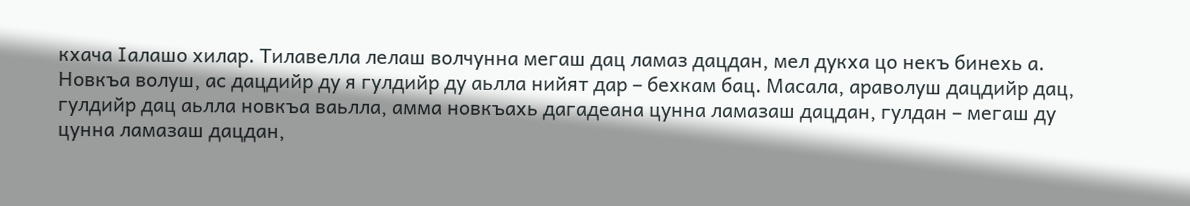кхача Iалашо хилар. Тилавелла лелаш волчунна мегаш дац ламаз дацдан, мел дукха цо некъ бинехь а.
Новкъа волуш, ас дацдийр ду я гулдийр ду аьлла нийят дар – бехкам бац. Масала, араволуш дацдийр дац, гулдийр дац аьлла новкъа ваьлла, амма новкъахь дагадеана цунна ламазаш дацдан, гулдан – мегаш ду цунна ламазаш дацдан,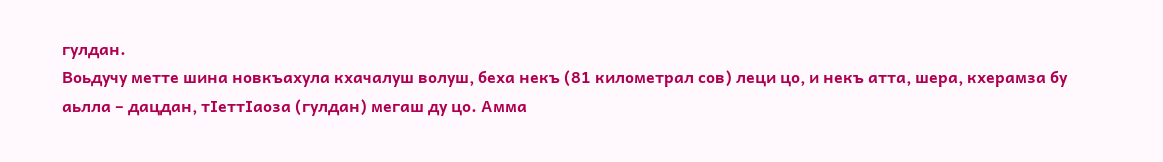гулдан.
Воьдучу метте шина новкъахула кхачалуш волуш, беха некъ (81 километрал сов) леци цо, и некъ атта, шера, кхерамза бу аьлла – дацдан, тIеттIаоза (гулдан) мегаш ду цо. Амма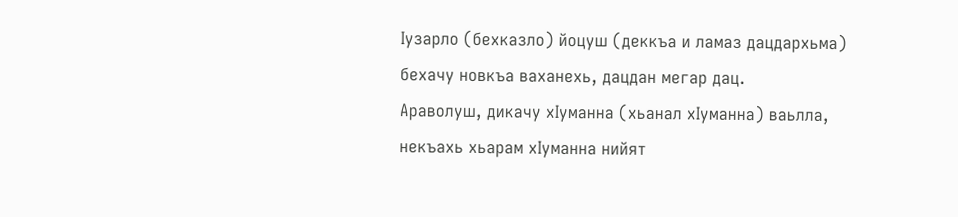Iузарло (бехказло) йоцуш (деккъа и ламаз дацдархьма) бехачу новкъа ваханехь, дацдан мегар дац.
Араволуш, дикачу хIуманна (хьанал хIуманна) ваьлла, некъахь хьарам хIуманна нийят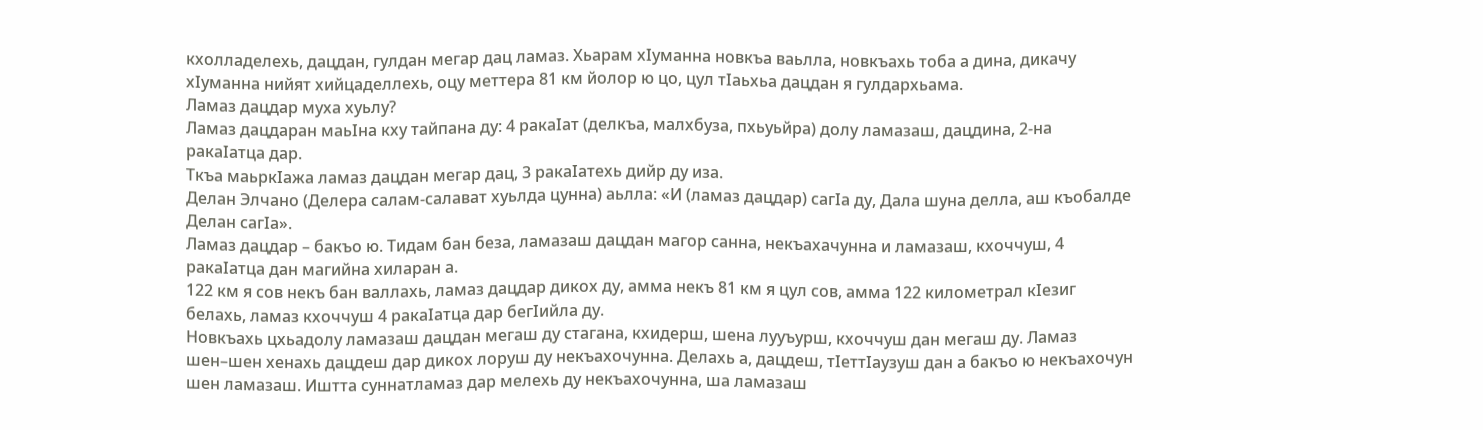кхолладелехь, дацдан, гулдан мегар дац ламаз. Хьарам хIуманна новкъа ваьлла, новкъахь тоба а дина, дикачу хIуманна нийят хийцаделлехь, оцу меттера 81 км йолор ю цо, цул тIаьхьа дацдан я гулдархьама.
Ламаз дацдар муха хуьлу?
Ламаз дацдаран маьIна кху тайпана ду: 4 ракаIат (делкъа, малхбуза, пхьуьйра) долу ламазаш, дацдина, 2-на ракаIатца дар.
Ткъа маьркIажа ламаз дацдан мегар дац, 3 ракаIатехь дийр ду иза.
Делан Элчано (Делера салам-салават хуьлда цунна) аьлла: «И (ламаз дацдар) сагIа ду, Дала шуна делла, аш къобалде Делан сагIа».
Ламаз дацдар – бакъо ю. Тидам бан беза, ламазаш дацдан магор санна, некъахачунна и ламазаш, кхоччуш, 4 ракаIатца дан магийна хиларан а.
122 км я сов некъ бан валлахь, ламаз дацдар дикох ду, амма некъ 81 км я цул сов, амма 122 километрал кIезиг белахь, ламаз кхоччуш 4 ракаIатца дар бегIийла ду.
Новкъахь цхьадолу ламазаш дацдан мегаш ду стагана, кхидерш, шена лууъурш, кхоччуш дан мегаш ду. Ламаз шен–шен хенахь дацдеш дар дикох лоруш ду некъахочунна. Делахь а, дацдеш, тIеттIаузуш дан а бакъо ю некъахочун шен ламазаш. Иштта суннатламаз дар мелехь ду некъахочунна, ша ламазаш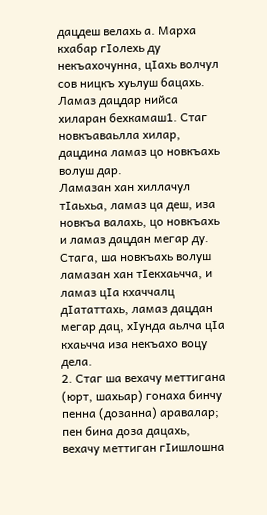дацдеш велахь а. Марха кхабар гIолехь ду некъахочунна, цIахь волчул сов ницкъ хуьлуш бацахь.
Ламаз дацдар нийса хиларан бехкамаш1. Стаг новкъаваьлла хилар, дацдина ламаз цо новкъахь волуш дар.
Ламазан хан хиллачул тIаьхьа, ламаз ца деш, иза новкъа валахь, цо новкъахь и ламаз дацдан мегар ду. Стага, ша новкъахь волуш ламазан хан тIекхаьчча, и ламаз цIа кхаччалц дIататтахь, ламаз дацдан мегар дац, хIунда аьлча цIа кхаьчча иза некъахо воцу дела.
2. Стаг ша вехачу меттигана (юрт, шахьар) гонаха бинчу пенна (дозанна) аравалар; пен бина доза дацахь, вехачу меттиган гIишлошна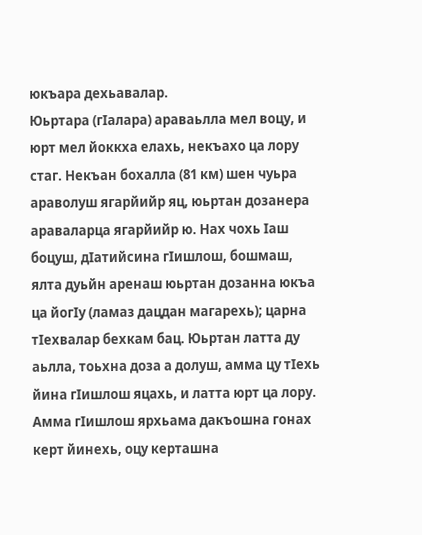юкъара дехьавалар.
Юьртара (гIалара) араваьлла мел воцу, и юрт мел йоккха елахь, некъахо ца лору стаг. Некъан бохалла (81 км) шен чуьра араволуш ягарйийр яц, юьртан дозанера араваларца ягарйийр ю. Нах чохь Iаш боцуш, дIатийсина гIишлош, бошмаш, ялта дуьйн аренаш юьртан дозанна юкъа ца йогIу (ламаз дацдан магарехь); царна тIехвалар бехкам бац. Юьртан латта ду аьлла, тоьхна доза а долуш, амма цу тIехь йина гIишлош яцахь, и латта юрт ца лору. Амма гIишлош ярхьама дакъошна гонах керт йинехь, оцу керташна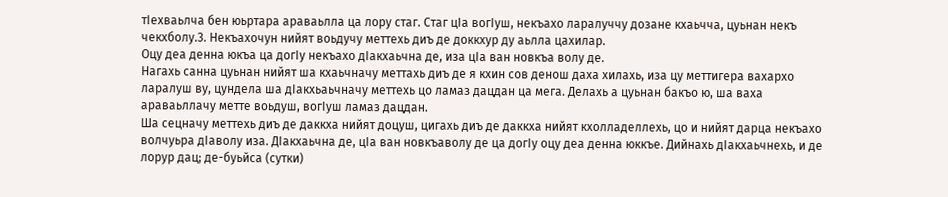тIехваьлча бен юьртара араваьлла ца лору стаг. Стаг цIа вогIуш, некъахо ларалуччу дозане кхаьчча, цуьнан некъ чекхболу.3. Некъахочун нийят воьдучу меттехь диъ де доккхур ду аьлла цахилар.
Оцу деа денна юкъа ца догIу некъахо дIакхаьчна де, иза цIа ван новкъа волу де.
Нагахь санна цуьнан нийят ша кхаьчначу меттахь диъ де я кхин сов денош даха хилахь, иза цу меттигера вахархо ларалуш ву, цундела ша дIакхьаьчначу меттехь цо ламаз дацдан ца мега. Делахь а цуьнан бакъо ю, ша ваха араваьллачу метте воьдуш, вогIуш ламаз дацдан.
Ша сецначу меттехь диъ де даккха нийят доцуш, цигахь диъ де даккха нийят кхолладеллехь, цо и нийят дарца некъахо волчуьра дIаволу иза. ДIакхаьчна де, цIа ван новкъаволу де ца догIу оцу деа денна юккъе. Дийнахь дIакхаьчнехь, и де лорур дац; де-буьйса (сутки)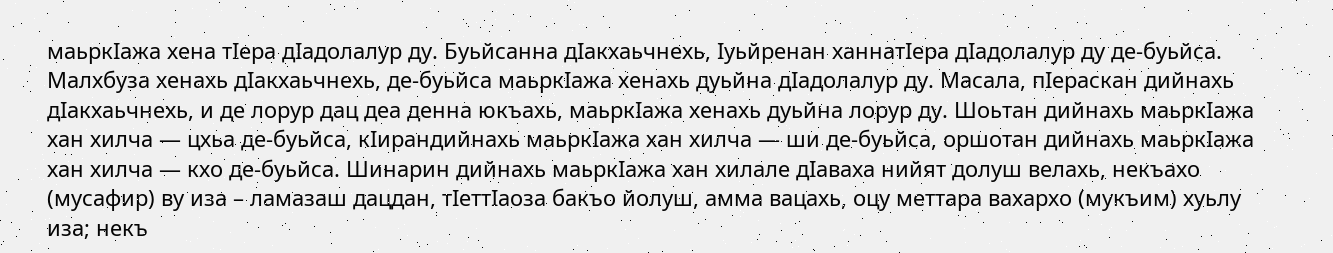маьркIажа хена тIера дIадолалур ду. Буьйсанна дIакхаьчнехь, Iуьйренан ханнатIера дIадолалур ду де-буьйса. Малхбуза хенахь дIакхаьчнехь, де-буьйса маьркIажа хенахь дуьйна дIадолалур ду. Масала, пIераскан дийнахь дIакхаьчнехь, и де лорур дац деа денна юкъахь, маьркIажа хенахь дуьйна лорур ду. Шоьтан дийнахь маьркIажа хан хилча — цхьа де-буьйса, кIирандийнахь маьркIажа хан хилча — ши де-буьйса, оршотан дийнахь маьркIажа хан хилча — кхо де-буьйса. Шинарин дийнахь маьркIажа хан хилале дIаваха нийят долуш велахь, некъахо (мусафир) ву иза – ламазаш дацдан, тIеттIаоза бакъо йолуш, амма вацахь, оцу меттара вахархо (мукъим) хуьлу иза; некъ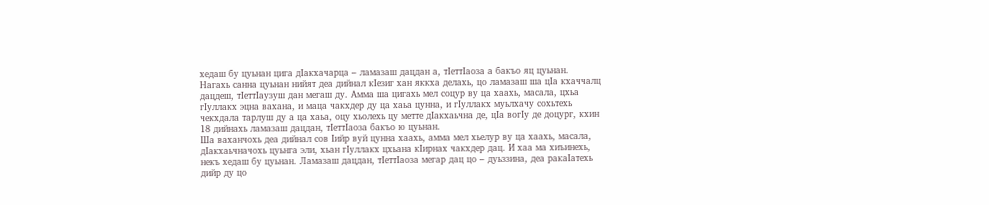хедаш бу цуьнан цига дIакхачарца – ламазаш дацдан а, тIеттIаоза а бакъо яц цуьнан.
Нагахь санна цуьнан нийят деа дийнал кIезиг хан яккха делахь, цо ламазаш ша цIа кхаччалц дацдеш, тIеттIаузуш дан мегаш ду. Амма ша цигахь мел соцур ву ца хаахь, масала, цхьа гIуллакх эцна вахана, и маца чакхдер ду ца хаьа цунна, и гIуллакх муьлхачу сохьтехь чекхдала тарлуш ду а ца хаьа, оцу хьолехь цу метте дIакхаьчна де, цIа вогIу де доцург, кхин 18 дийнахь ламазаш дацдан, тIеттIаоза бакъо ю цуьнан.
Ша ваханчохь деа дийнал сов Iийр вуй цунна хаахь, амма мел хьелур ву ца хаахь, масала, дIакхаьчначохь цуьнга эли, хьан гIуллакх цхьана кIирнах чакхдер дац. И хаа ма хиъинехь, некъ хедаш бу цуьнан. Ламазаш дацдан, тIеттIаоза мегар дац цо – дуьззина, деа ракаIатехь дийр ду цо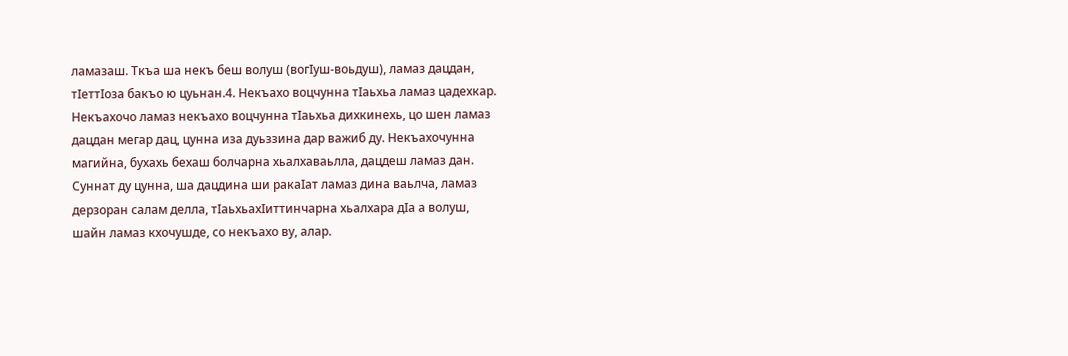ламазаш. Ткъа ша некъ беш волуш (вогIуш-воьдуш), ламаз дацдан, тIеттIоза бакъо ю цуьнан.4. Некъахо воцчунна тIаьхьа ламаз цадехкар.
Некъахочо ламаз некъахо воцчунна тIаьхьа дихкинехь, цо шен ламаз дацдан мегар дац, цунна иза дуьззина дар важиб ду. Некъахочунна магийна, бухахь бехаш болчарна хьалхаваьлла, дацдеш ламаз дан. Суннат ду цунна, ша дацдина ши ракаIат ламаз дина ваьлча, ламаз дерзоран салам делла, тIаьхьахIиттинчарна хьалхара дIа а волуш, шайн ламаз кхочушде, со некъахо ву, алар.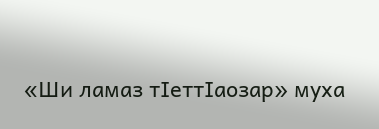«Ши ламаз тIеттIаозар» муха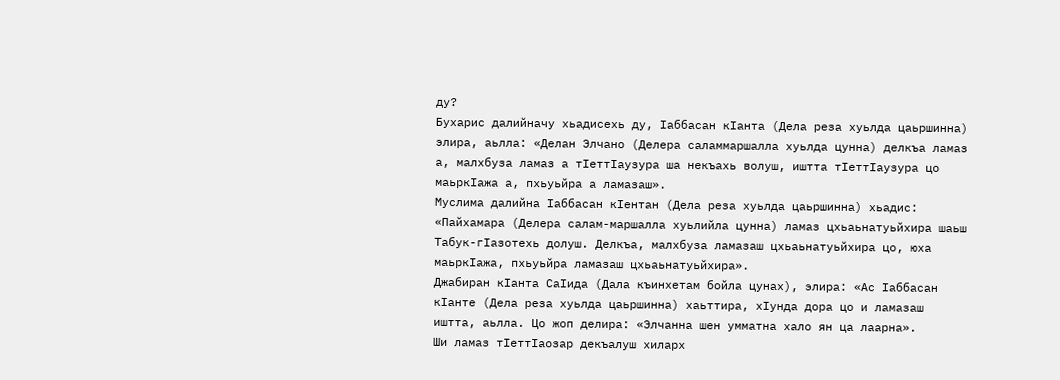ду?
Бухарис далийначу хьадисехь ду, Iаббасан кIанта (Дела реза хуьлда цаьршинна) элира, аьлла: «Делан Элчано (Делера саламмаршалла хуьлда цунна) делкъа ламаз а, малхбуза ламаз а тIеттIаузура ша некъахь волуш, иштта тIеттIаузура цо маьркIажа а, пхьуьйра а ламазаш».
Муслима далийна Iаббасан кIентан (Дела реза хуьлда цаьршинна) хьадис: «Пайхамара (Делера салам-маршалла хуьлийла цунна) ламаз цхьаьнатуьйхира шаьш Табук-гIазотехь долуш. Делкъа, малхбуза ламазаш цхьаьнатуьйхира цо, юха маьркIажа, пхьуьйра ламазаш цхьаьнатуьйхира».
Джабиран кIанта СаIида (Дала къинхетам бойла цунах), элира: «Ас Iаббасан кIанте (Дела реза хуьлда цаьршинна) хаьттира, хIунда дора цо и ламазаш иштта, аьлла. Цо жоп делира: «Элчанна шен умматна хало ян ца лаарна».
Ши ламаз тIеттIаозар декъалуш хиларх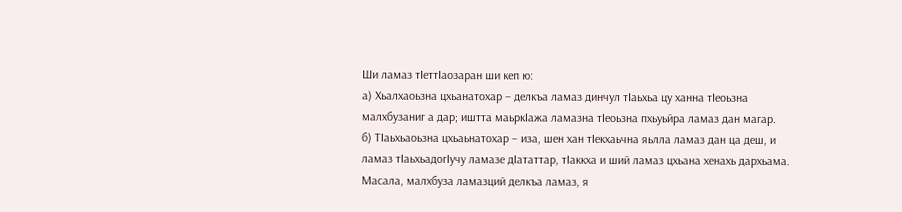Ши ламаз тIеттIаозаран ши кеп ю:
а) Хьалхаоьзна цхьанатохар – делкъа ламаз динчул тIаьхьа цу ханна тIеоьзна малхбузаниг а дар; иштта маьркIажа ламазна тIеоьзна пхьуьйра ламаз дан магар.
б) ТIаьхьаоьзна цхьаьнатохар – иза, шен хан тIекхаьчна яьлла ламаз дан ца деш, и ламаз тIаьхьадогIучу ламазе дIататтар, тIаккха и ший ламаз цхьана хенахь дархьама. Масала, малхбуза ламазций делкъа ламаз, я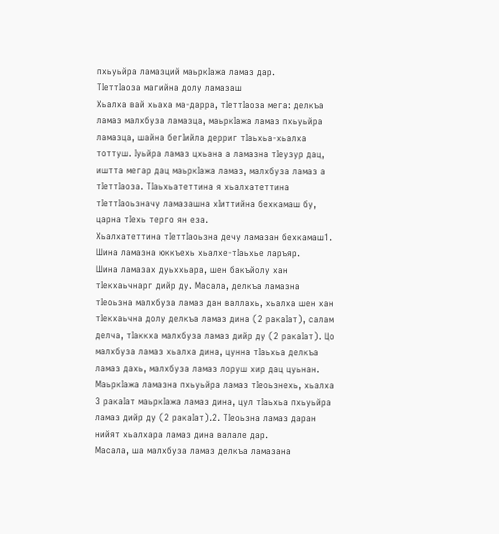пхьуьйра ламазций маьркIажа ламаз дар.
ТIеттIаоза магийна долу ламазаш
Хьалха вай хьаха ма-дарра, тIеттIаоза мега: делкъа ламаз малхбуза ламазца, маьркIажа ламаз пхьуьйра ламазца, шайна бегIийла дерриг тIаьхьа-хьалха тоттуш. Iуьйра ламаз цхьана а ламазна тIеузур дац, иштта мегар дац маьркIажа ламаз, малхбуза ламаз а тIеттIаоза. ТIаьхьатеттина я хьалхатеттина тIеттIаоьзначу ламазашна хIиттийна бехкамаш бу, царна тIехь терго ян еза.
Хьалхатеттина тIеттIаоьзна дечу ламазан бехкамаш1. Шина ламазна юккъехь хьалхе-тIаьхье ларъяр.
Шина ламазах дуьххьара, шен бакъйолу хан тIекхаьчнарг дийр ду. Масала, делкъа ламазна тIеоьзна малхбуза ламаз дан валлахь, хьалха шен хан тIекхаьчна долу делкъа ламаз дина (2 ракаIат), салам делча, тIаккха малхбуза ламаз дийр ду (2 ракаIат). Цо малхбуза ламаз хьалха дина, цунна тIаьхьа делкъа ламаз дахь, малхбуза ламаз лоруш хир дац цуьнан. МаьркIажа ламазна пхьуьйра ламаз тIеоьзнехь, хьалха 3 ракаIат маьркIажа ламаз дина, цул тIаьхьа пхьуьйра ламаз дийр ду (2 ракаIат).2. ТIеоьзна ламаз даран нийят хьалхара ламаз дина валале дар.
Масала, ша малхбуза ламаз делкъа ламазана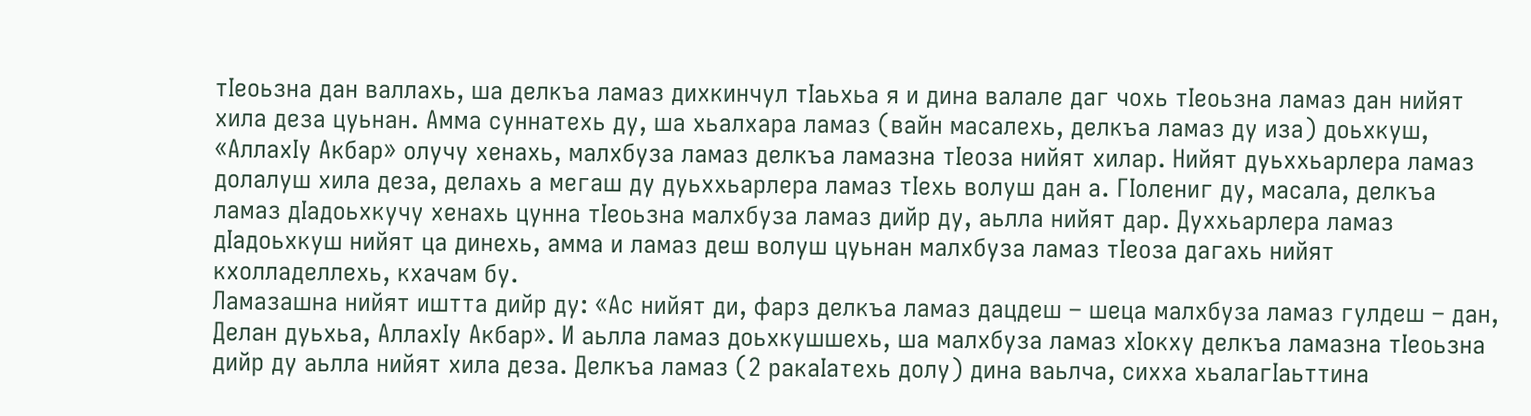тIеоьзна дан валлахь, ша делкъа ламаз дихкинчул тIаьхьа я и дина валале даг чохь тIеоьзна ламаз дан нийят хила деза цуьнан. Амма суннатехь ду, ша хьалхара ламаз (вайн масалехь, делкъа ламаз ду иза) доьхкуш, «АллахIу Акбар» олучу хенахь, малхбуза ламаз делкъа ламазна тIеоза нийят хилар. Нийят дуьххьарлера ламаз долалуш хила деза, делахь а мегаш ду дуьххьарлера ламаз тIехь волуш дан а. ГIолениг ду, масала, делкъа ламаз дIадоьхкучу хенахь цунна тIеоьзна малхбуза ламаз дийр ду, аьлла нийят дар. Духхьарлера ламаз дIадоьхкуш нийят ца динехь, амма и ламаз деш волуш цуьнан малхбуза ламаз тIеоза дагахь нийят кхолладеллехь, кхачам бу.
Ламазашна нийят иштта дийр ду: «Ас нийят ди, фарз делкъа ламаз дацдеш – шеца малхбуза ламаз гулдеш – дан, Делан дуьхьа, АллахIу Акбар». И аьлла ламаз доьхкушшехь, ша малхбуза ламаз хIокху делкъа ламазна тIеоьзна дийр ду аьлла нийят хила деза. Делкъа ламаз (2 ракаIатехь долу) дина ваьлча, сихха хьалагIаьттина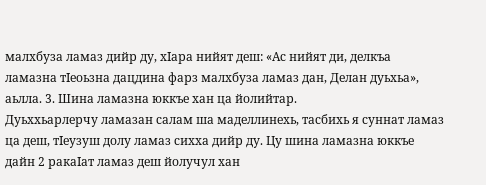малхбуза ламаз дийр ду, хIара нийят деш: «Ас нийят ди, делкъа ламазна тIеоьзна дацдина фарз малхбуза ламаз дан, Делан дуьхьа», аьлла. 3. Шина ламазна юккъе хан ца йолийтар.
Дуьххьарлерчу ламазан салам ша маделлинехь, тасбихь я суннат ламаз ца деш, тIеузуш долу ламаз сихха дийр ду. Цу шина ламазна юккъе дайн 2 ракаIат ламаз деш йолучул хан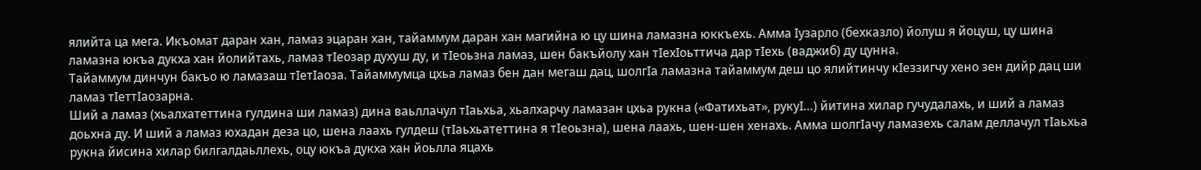ялийта ца мега. Икъомат даран хан, ламаз эцаран хан, тайаммум даран хан магийна ю цу шина ламазна юккъехь. Амма Iузарло (бехказло) йолуш я йоцуш, цу шина ламазна юкъа дукха хан йолийтахь, ламаз тIеозар духуш ду, и тIеоьзна ламаз, шен бакъйолу хан тIехIоьттича дар тIехь (ваджиб) ду цунна.
Тайаммум динчун бакъо ю ламазаш тIетIаоза. Тайаммумца цхьа ламаз бен дан мегаш дац, шолгIа ламазна тайаммум деш цо ялийтинчу кIеззигчу хено зен дийр дац ши ламаз тIеттIаозарна.
Ший а ламаз (хьалхатеттина гулдина ши ламаз) дина ваьллачул тIаьхьа, хьалхарчу ламазан цхьа рукна («Фатихьат», рукуI…) йитина хилар гучудалахь, и ший а ламаз доьхна ду. И ший а ламаз юхадан деза цо, шена лаахь гулдеш (тIаьхьатеттина я тIеоьзна), шена лаахь, шен-шен хенахь. Амма шолгIачу ламазехь салам деллачул тIаьхьа рукна йисина хилар билгалдаьллехь, оцу юкъа дукха хан йоьлла яцахь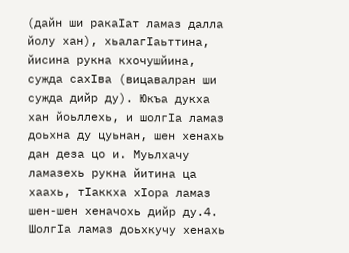(дайн ши ракаIат ламаз далла йолу хан), хьалагIаьттина, йисина рукна кхочушйина, сужда сахIва (вицавалран ши сужда дийр ду). Юкъа дукха хан йоьллехь, и шолгIа ламаз доьхна ду цуьнан, шен хенахь дан деза цо и. Муьлхачу ламазехь рукна йитина ца хаахь, тIаккха хIора ламаз шен-шен хеначохь дийр ду.4. ШолгIа ламаз доьхкучу хенахь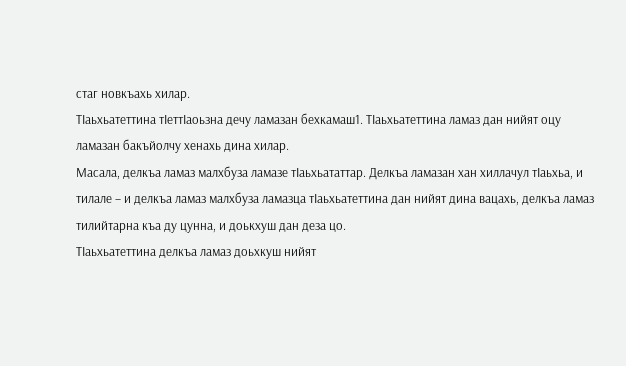стаг новкъахь хилар.
ТIаьхьатеттина тIеттIаоьзна дечу ламазан бехкамаш1. ТIаьхьатеттина ламаз дан нийят оцу ламазан бакъйолчу хенахь дина хилар.
Масала, делкъа ламаз малхбуза ламазе тIаьхьататтар. Делкъа ламазан хан хиллачул тIаьхьа, и тилале – и делкъа ламаз малхбуза ламазца тIаьхьатеттина дан нийят дина вацахь, делкъа ламаз тилийтарна къа ду цунна, и доькхуш дан деза цо.
ТIаьхьатеттина делкъа ламаз доьхкуш нийят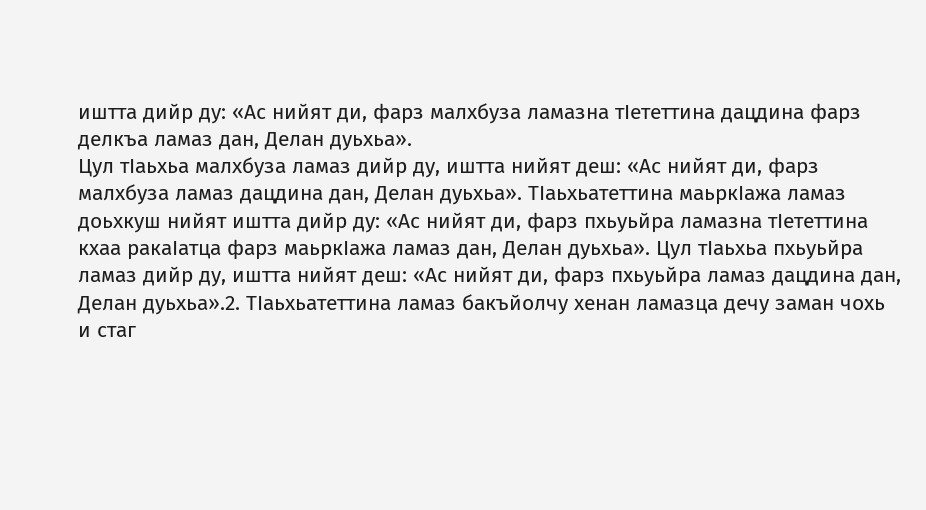иштта дийр ду: «Ас нийят ди, фарз малхбуза ламазна тIететтина дацдина фарз делкъа ламаз дан, Делан дуьхьа».
Цул тIаьхьа малхбуза ламаз дийр ду, иштта нийят деш: «Ас нийят ди, фарз малхбуза ламаз дацдина дан, Делан дуьхьа». ТIаьхьатеттина маьркIажа ламаз доьхкуш нийят иштта дийр ду: «Ас нийят ди, фарз пхьуьйра ламазна тIететтина кхаа ракаIатца фарз маьркIажа ламаз дан, Делан дуьхьа». Цул тIаьхьа пхьуьйра ламаз дийр ду, иштта нийят деш: «Ас нийят ди, фарз пхьуьйра ламаз дацдина дан, Делан дуьхьа».2. ТIаьхьатеттина ламаз бакъйолчу хенан ламазца дечу заман чохь и стаг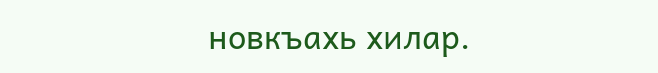новкъахь хилар.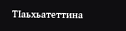ТIаьхьатеттина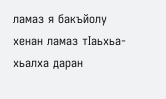ламаз я бакъйолу хенан ламаз тIаьхьа-хьалха даран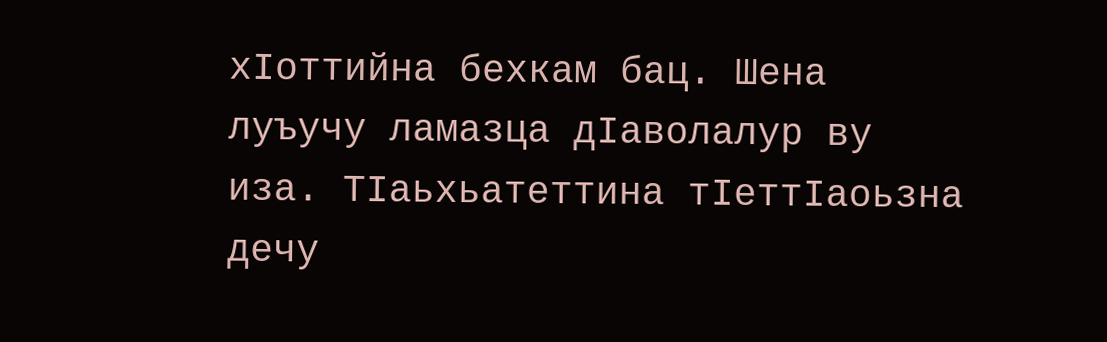хIоттийна бехкам бац. Шена луъучу ламазца дIаволалур ву иза. ТIаьхьатеттина тIеттIаоьзна дечу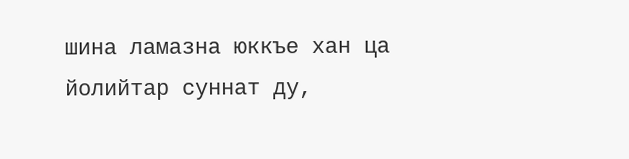шина ламазна юккъе хан ца йолийтар суннат ду,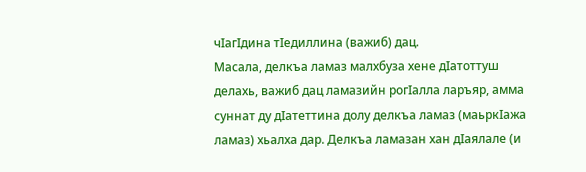чIагIдина тIедиллина (важиб) дац.
Масала, делкъа ламаз малхбуза хене дIатоттуш делахь, важиб дац ламазийн рогIалла ларъяр, амма суннат ду дIатеттина долу делкъа ламаз (маьркIажа ламаз) хьалха дар. Делкъа ламазан хан дIаялале (и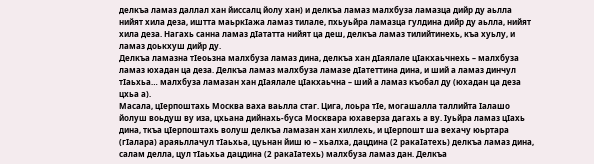делкъа ламаз даллал хан йиссалц йолу хан) и делкъа ламаз малхбуза ламазца дийр ду аьлла нийят хила деза, иштта маьркIажа ламаз тилале, пхьуьйра ламазца гулдина дийр ду аьлла, нийят хила деза. Нагахь санна ламаз дIататта нийят ца деш, делкъа ламаз тилийтинехь, къа хуьлу, и ламаз доькхуш дийр ду.
Делкъа ламазна тIеоьзна малхбуза ламаз дина, делкъа хан дIаялале цIакхаьчнехь – малхбуза ламаз юхадан ца деза. Делкъа ламаз малхбуза ламазе дIатеттина дина, и ший а ламаз динчул тIаьхьа… малхбуза ламазан хан дIаялале цIакхаьчна – ший а ламаз къобал ду (юхадан ца деза цхьа а).
Масала, цIерпоштахь Москва ваха ваьлла стаг. Цига, лоьра тIе, могашалла таллийта Iалашо йолуш воьдуш ву иза, цхьана дийнахь-буса Москвара юхаверза дагахь а ву. Iуьйра ламаз цIахь дина, ткъа цIерпоштахь волуш делкъа ламазан хан хиллехь, и цIерпошт ша вехачу юьртара (гIалара) араяьллачул тIаьхьа, цуьнан йиш ю – хьалха, дацдина (2 ракаIатехь) делкъа ламаз дина, салам делла, цул тIаьхьа дацдина (2 ракаIатехь) малхбуза ламаз дан. Делкъа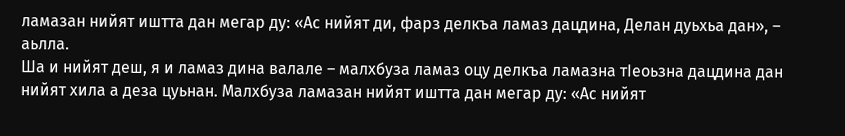ламазан нийят иштта дан мегар ду: «Ас нийят ди, фарз делкъа ламаз дацдина, Делан дуьхьа дан», – аьлла.
Ша и нийят деш, я и ламаз дина валале – малхбуза ламаз оцу делкъа ламазна тIеоьзна дацдина дан нийят хила а деза цуьнан. Малхбуза ламазан нийят иштта дан мегар ду: «Ас нийят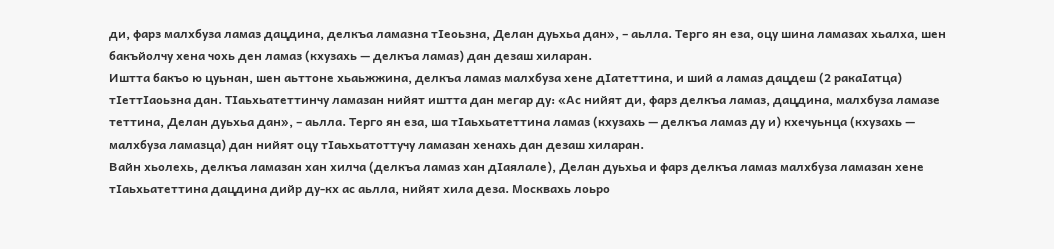ди, фарз малхбуза ламаз дацдина, делкъа ламазна тIеоьзна, Делан дуьхьа дан», – аьлла. Терго ян еза, оцу шина ламазах хьалха, шен бакъйолчу хена чохь ден ламаз (кхузахь — делкъа ламаз) дан дезаш хиларан.
Иштта бакъо ю цуьнан, шен аьттоне хьаьжжина, делкъа ламаз малхбуза хене дIатеттина, и ший а ламаз дацдеш (2 ракаIатца) тIеттIаоьзна дан. ТIаьхьатеттинчу ламазан нийят иштта дан мегар ду: «Ас нийят ди, фарз делкъа ламаз, дацдина, малхбуза ламазе теттина, Делан дуьхьа дан», – аьлла. Терго ян еза, ша тIаьхьатеттина ламаз (кхузахь — делкъа ламаз ду и) кхечуьнца (кхузахь — малхбуза ламазца) дан нийят оцу тIаьхьатоттучу ламазан хенахь дан дезаш хиларан.
Вайн хьолехь, делкъа ламазан хан хилча (делкъа ламаз хан дIаялале), Делан дуьхьа и фарз делкъа ламаз малхбуза ламазан хене тIаьхьатеттина дацдина дийр ду-кх ас аьлла, нийят хила деза. Москвахь лоьро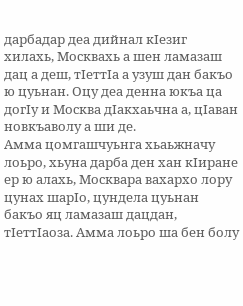дарбадар деа дийнал кIезиг хилахь, Москвахь а шен ламазаш дац а деш, тIеттIа а узуш дан бакъо ю цуьнан. Оцу деа денна юкъа ца догIу и Москва дIакхаьчна а, цIаван новкъаволу а ши де.
Амма цомгашчуьнга хьаьжначу лоьро, хьуна дарба ден хан кIиране ер ю алахь, Москвара вахархо лору цунах шарIо, цундела цуьнан бакъо яц ламазаш дацдан, тIеттIаоза. Амма лоьро ша бен болу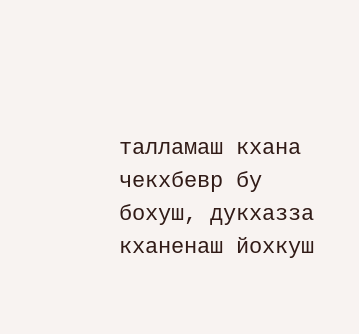талламаш кхана чекхбевр бу бохуш, дукхазза кханенаш йохкуш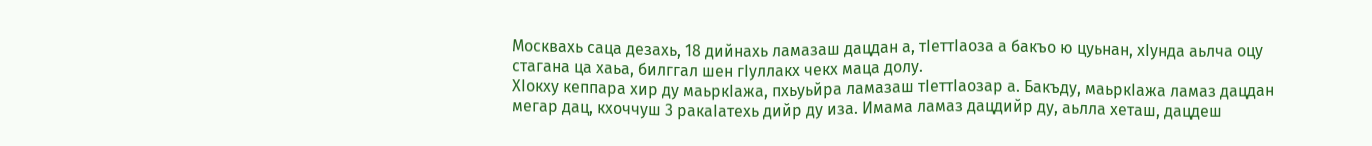Москвахь саца дезахь, 18 дийнахь ламазаш дацдан а, тIеттIаоза а бакъо ю цуьнан, хIунда аьлча оцу стагана ца хаьа, билггал шен гIуллакх чекх маца долу.
ХIокху кеппара хир ду маьркIажа, пхьуьйра ламазаш тIеттIаозар а. Бакъду, маьркIажа ламаз дацдан мегар дац, кхоччуш 3 ракаIатехь дийр ду иза. Имама ламаз дацдийр ду, аьлла хеташ, дацдеш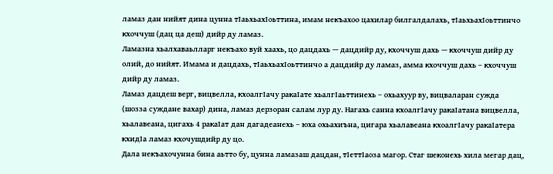ламаз дан нийят дина цунна тIаьхьахIоьттина, имам некъахоо цахилар билгалдалахь, тIаьхьахIоьттинчо кхоччуш (дац ца деш) дийр ду ламаз.
Ламазна хьалхаваьлларг некъахо вуй хаахь, цо дацдахь — дацдийр ду, кхоччуш дахь — кхоччуш дийр ду олий, до нийят. Имама и дацдахь, тIаьхьахIоьттинчо а дацдийр ду ламаз, амма кхоччуш дахь – кхоччуш дийр ду ламаз.
Ламаз дацдеш верг, вицвелла, кхоалгIачу ракаIате хьалгIаьттинехь – охьахуур ву, вицваларан сужда (шозза суждане вахар) дина, ламаз дерзоран салам лур ду. Нагахь санна кхоалгIачу ракаIатана вицвелла, хьалавеана, цигахь 4 ракаIат дан дагадеанехь – юха охьахиъна, цигара хьалавеана кхоалгIачу ракаIатера кхидIа ламаз кхочушдийр ду цо.
Дала некъахочунна бина аьтто бу, цунна ламазаш дацдан, тIеттIаоза магор. Стаг шеконехь хила мегар дац,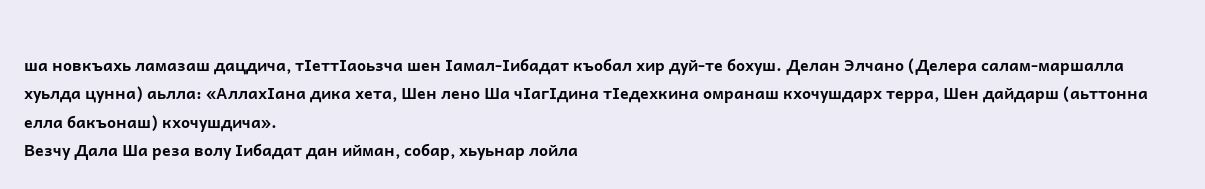ша новкъахь ламазаш дацдича, тIеттIаоьзча шен Iамал-Iибадат къобал хир дуй-те бохуш. Делан Элчано (Делера салам-маршалла хуьлда цунна) аьлла: «АллахIана дика хета, Шен лено Ша чIагIдина тIедехкина омранаш кхочушдарх терра, Шен дайдарш (аьттонна елла бакъонаш) кхочушдича».
Везчу Дала Ша реза волу Iибадат дан ийман, собар, хьуьнар лойла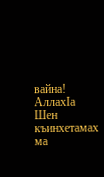вайна!
АллахIа Шен къинхетамах ма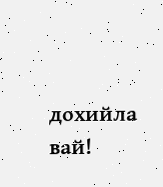дохийла вай!